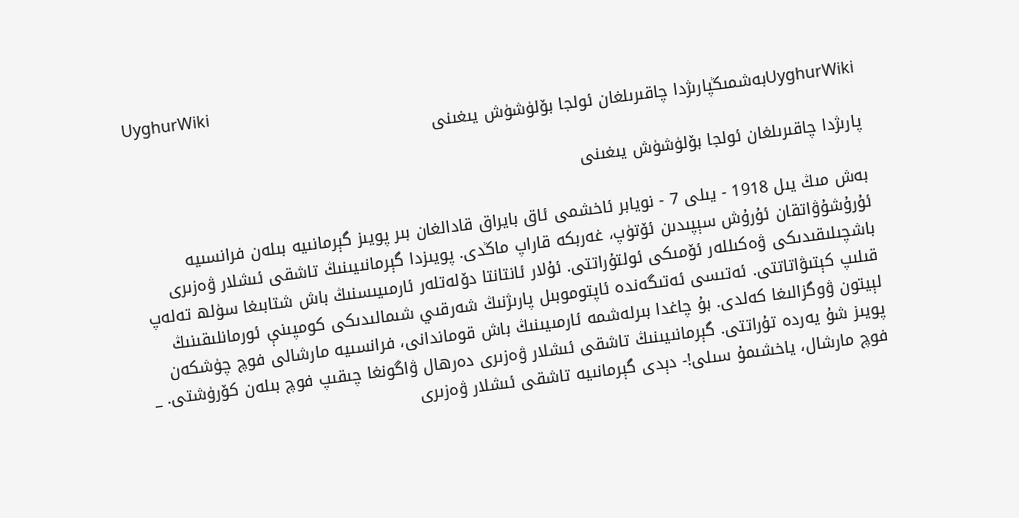UyghurWiki
UyghurWikiبەشمىڭپارىژدا چاقىرىلغان ئولجا بۆلۈشۈش يىغىنى

پارىژدا چاقىرىلغان ئولجا بۆلۈشۈش يىغىنى

بەش مىڭ يىل 1918 - يىلى 7 - نويابر ئاخشمى ئاق بايراق قادالغان بىر پويىز گېرمانىيە بىلەن فرانسىيە ئۇرۇشۇۋاتقان ئۇرۇش سېپىدىن ئۆتۈپ، غەربكە قاراپ ماڭدى. پويىزدا گېرمانىيىنىڭ تاشقى ئىشلار ۋەزىرى باشچىلىقىدىكى ۋەكىللەر ئۆمىكى ئولتۇراتتى. ئۇلار ئانتانتا دۆلەتلەر ئارمىيىسنىڭ باش شتابىغا سۈلھ تەلەپ قىلىپ كېتىۋاتاتتى. ئەتىسى ئەتىگەندە ئاپتوموبىل پارىژنىڭ شەرقىي شىمالىدىكى كومپىنې ئورمانلىقىنىڭ لېيتون ۋوگزالىغا كەلدى. بۇ چاغدا بىرلەشمە ئارمىيىنىڭ باش قوماندانى، فرانسىيە مارشالى فوچ چۈشكەن پويىز شۇ يەردە تۇراتتى. گېرمانىيىنىڭ تاشقى ئىشلار ۋەزىرى دەرھال ۋاگونغا چىقىپ فوچ بىلەن كۆرۈشتى. _ فوچ مارشال، ياخشىمۇ سىلى!- دېدى گېرمانىيە تاشقى ئىشلار ۋەزىرى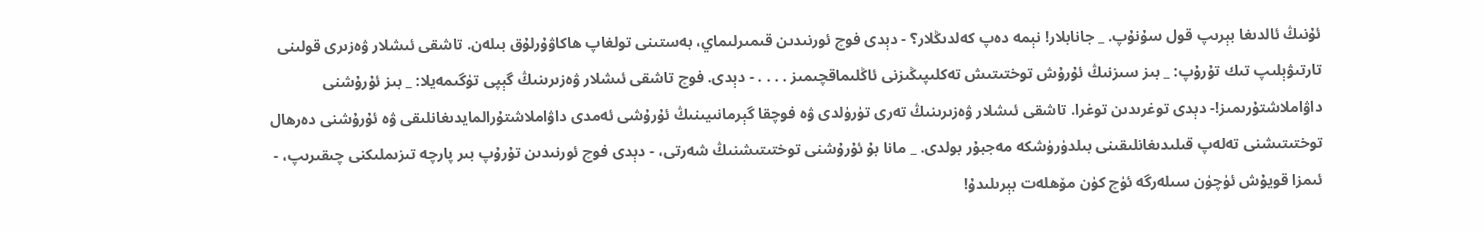ئۇنىڭ ئالدىغا بېرىپ قول سۇنۇپ. _ جانابلار! نېمە دەپ كەلدىڭلار؟ - دېدى فوچ ئورنىدىن قىمىرلىماي، بەستىنى تولغاپ ھاكاۋۇرلۇق بىلەن. تاشقى ئىشلار ۋەزىرى قولىنى تارتىۋېلىپ تىك تۇرۇپ: _ بىز سىزنىڭ ئۇرۇش توختىتىش تەكلىپىڭىزنى ئاڭلىماقچىمىز . . . . - دېدى. فوچ تاشقى ئىشلار ۋەزىرىنىڭ گېپى تۈگىمەيلا: _ بىز ئۇرۇشنى داۋاملاشتۇرىمىز!- دېدى توغرىدىن توغرا. تاشقى ئىشلار ۋەزىرىنىڭ تەرى تۈرۈلدى ۋە فوچقا گېرمانىيىنىڭ ئۇرۇشى ئەمدى داۋاملاشتۇرالمايدىغانلىقى ۋە ئۇرۇشنى دەرھال توختىتىشنى تەلەپ قىلىدىغانلىقىنى بىلدۈرۈشكە مەجبۇر بولدى. _ مانا بۇ ئۇرۇشنى توختىتىشنىڭ شەرتى، - دېدى فوچ ئورنىدىن تۇرۇپ بىر پارچە تىزىملىكنى چىقىرىپ، - ئىمزا قويۇش ئۈچۈن سىلەرگە ئۈچ كۈن مۆھلەت بېرىلىدۇ!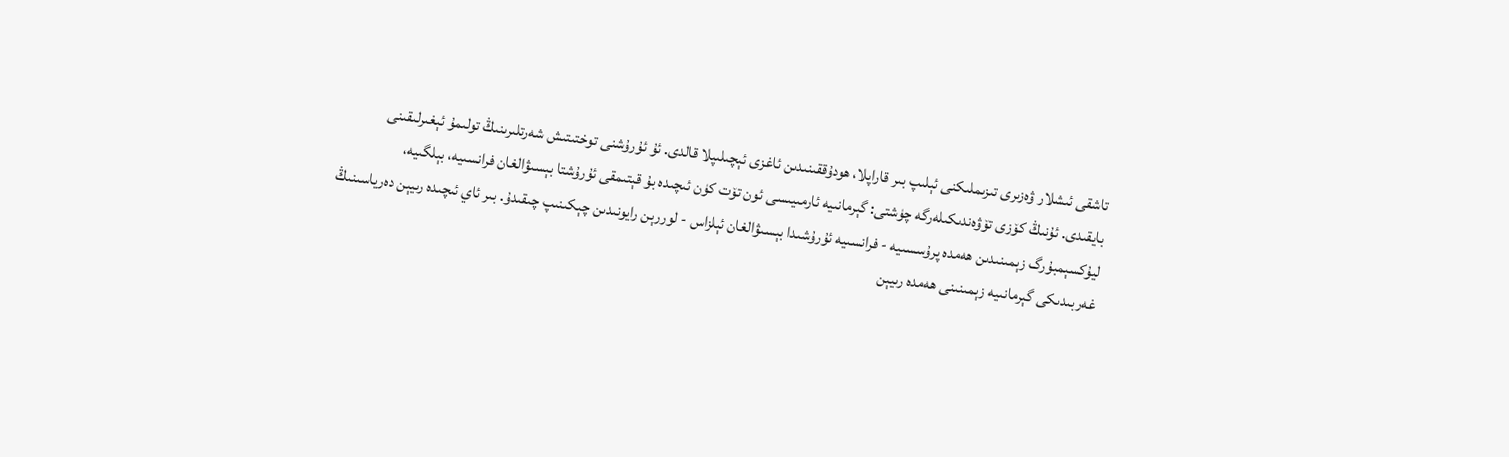تاشقى ئىشلار ۋەزىرى تىزىملىكنى ئېلىپ بىر قاراپلا، ھودۇققىنىدىن ئاغزى ئېچىلىپلا قالدى. ئۇ ئۇرۇشنى توختىتىش شەرتلىرىنىڭ تولىمۇ ئېغىرلىقىنى بايقىدى. ئۇنىڭ كۆزى تۆۋەندىكىلەرگە چۈشتى: گېرمانىيە ئارمىيىسى ئون تۆت كۈن ئىچىدە بۇ قېتىمقى ئۇرۇشتا بېسىۋالغان فرانسىيە، بېلگىيە، ليۇكسېمبۇرگ زېمىنىدىن ھەمدە پرۇسسىيە - فرانسىيە ئۇرۇشىدا بېسىۋالغان ئېلزاس - لوررېن رايونىدىن چېكىنىپ چىقىدۇ. بىر ئاي ئىچىدە رىيېن دەرياسىنىڭ غەربىدىكى گېرمانىيە زېمىنىنى ھەمدە رىيېن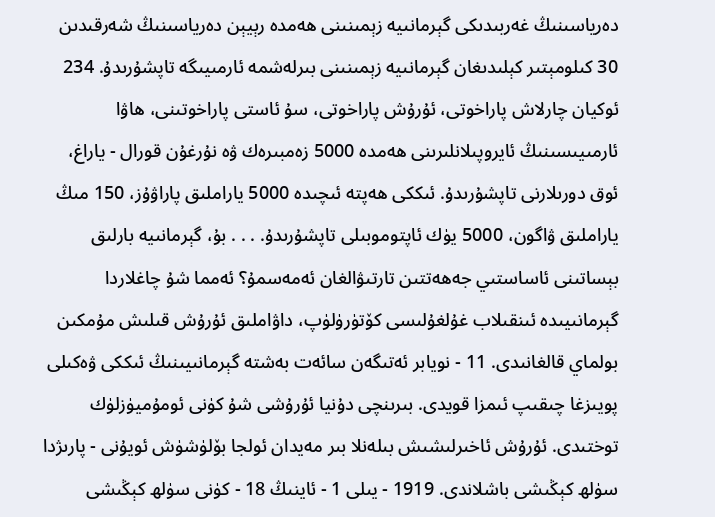دەرياسىنىڭ غەربىدىكى گېرمانىيە زېمىنىنى ھەمدە رېيېن دەرياسىنىڭ شەرقىدىن 30 كىلومېتىر كېلىدىغان گېرمانىيە زېمىنىنى بىرلەشمە ئارمىيىگە تاپشۇرىدۇ. 234 ئوكيان چارلاش پاراخوتى، ئۇرۇش پاراخوتى، سۇ ئاستى پاراخوتىنى، ھاۋا ئارمىيىسىنىڭ ئايروپىلانلىرىنى ھەمدە 5000 زەمبىرەك ۋە نۇرغۇن قورال - ياراغ، ئوق دورىلارنى تاپشۇرىدۇ. ئىككى ھەپتە ئىچىدە 5000 ياراملىق پاراۋۇز، 150 مىڭ ياراملىق ۋاگون، 5000 يۈك ئاپتوموبىلى تاپشۇرىدۇ. . . . بۇ، گېرمانىيە بارلىق بېساتىنى ئاساستىي جەھەتتىن تارتىۋالغان ئەمەسمۇ؟ ئەمما شۇ چاغلاردا گېرمانىيىدە ئىنقىلاب غۇلغۇلىسى كۆتۈرۈلۈپ، داۋاملىق ئۇرۇش قىلىش مۇمكىن بولماي قالغانىدى. 11 - نويابر ئەتىگەن سائەت بەشتە گېرمانىيىنىڭ ئىككى ۋەكىلى پويىزغا چىقىپ ئىمزا قويدى. بىرىنچى دۇنيا ئۇرۇشى شۇ كۈنى ئومۇميۈزلۈك توختىدى. ئۇرۇش ئاخىرلىشىش بىلەنلا بىر مەيدان ئولجا بۆلۈشۈش ئويۇنى - پارىژدا سۈلھ كېڭىشى باشلاندى. 1919 - يىلى 1 - ئاينىڭ 18 - كۈنى سۈلھ كېڭىشى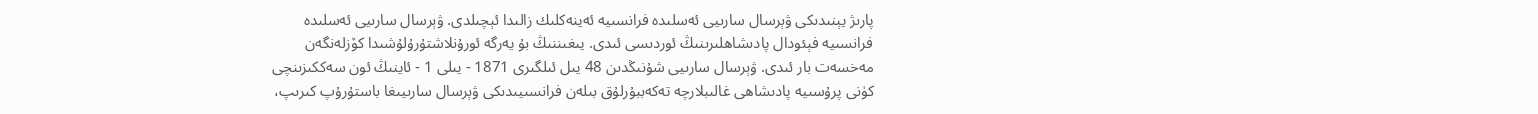پارىژ يېنىدىكى ۋېرسال سارىيى ئەسلىدە فرانسىيە ئەينەكلىك زالىدا ئېچىلدى. ۋېرسال سارىيى ئەسلىدە فرانسىيە فېئودال پادىشاھلىرىنىڭ ئوردىسى ئىدى. يىغىننىڭ بۇ يەرگە ئورۇنلاشتۇرۇلۇشىدا كۆزلەنگەن مەخسەت بار ئىدى. ۋېرسال سارىيى شۇنىڭدىن 48 يىل ئىلگىرى 1871 - يىلى 1 - ئاينىڭ ئون سەككىزىنچى كۈنى پرۇسىيە پادىشاھى غالىبلارچە تەكەببۇرلۇق بىلەن فرانسىيىدىكى ۋېرسال سارىيىغا باستۇرۇپ كىرىپ،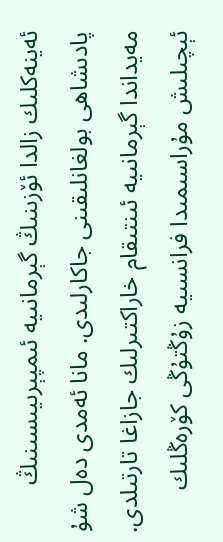ئەينەكلىك زالدا ئۆزىنىڭ گېرمانىيە ئىمپېرىيىسىنىڭ پادىشاھى بولغانلىقىنى جاكارلىدى. مانا ئەمدى دەل شۇ مەيداندا گېرمانىيە ئىنتىقام خاراكتىرلىك جازاغا تارتىلدى. ئېچىلىش مۇراسىمىدا فرانسىيە زۇڭتۇڭى كۆرەڭلىك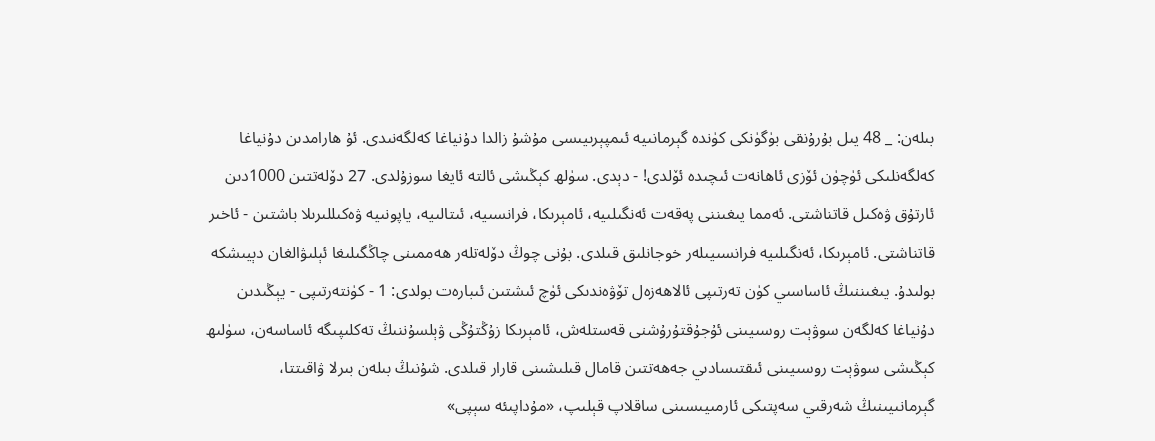بىلەن: _ 48 يىل بۇرۇنقى بۈگۈنكى كۈندە گېرمانىيە ئىمپېرىيىسى مۇشۇ زالدا دۇنياغا كەلگەنىدى. ئۇ ھارامدىن دۇنياغا كەلگەنلىكى ئۈچۈن ئۆزى ئاھانەت ئىچىدە ئۆلدى! - دېدى. سۈلھ كېڭىشى ئالتە ئايغا سوزۇلدى. 27 دۆلەتتىن 1000دىن ئارتۇق ۋەكىل قاتناشتى. ئەمما يىغىننى پەقەت ئەنگىلىيە، ئامېرىكا، فرانسىيە، ئىتالىيە، ياپونىيە ۋەكىللىرىلا باشتىن - ئاخىر قاتناشتى. ئامېرىكا، ئەنگىلىيە فرانسىيىلەر خوجانلىق قىلدى. بۇنى چوڭ دۆلەتلەر ھەممىنى چاڭگىلىغا ئېلىۋالغان دېيىشكە بولىدۇ. يىغىننىڭ ئاساسىي كۈن تەرتىپى ئالاھەزەل تۆۋەندىكى ئۈچ ئىشتىن ئىبارەت بولدى: 1 - كۈنتەرتىپى - يېڭىدىن دۇنياغا كەلگەن سوۋېت روسىيىنى ئۇجۇقتۇرۇشنى قەستلەش، ئامېرىكا زۇڭتۇڭى ۋېلسۇننىڭ تەكلىپىگە ئاساسەن، سۈلىھ كېڭىشى سوۋېت روسىيىنى ئىقتىسادىي جەھەتتىن قامال قىلىشىنى قارار قىلدى. شۇنىڭ بىلەن بىرلا ۋاقىتتا، گېرمانىيىنىڭ شەرقىي سەپتىكى ئارمىيىسىنى ساقلاپ قېلىپ، «مۇداپىئە سېپى»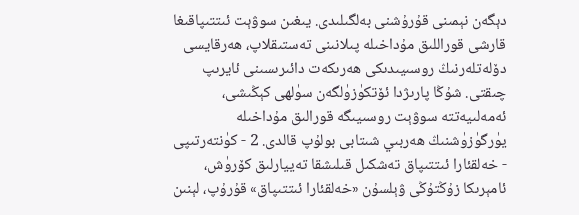دېگەن نېمىنى قۇرۇشنى بەلگىلىدى. يىغىن سوۋېت ئىتتىپاقىغا قارشى قوراللىق مۇداخىلە پىلانىنى تەستىقلاپ، ھەرقايسى دۆلەتلەرنىڭ روسىيىدىكى ھەرىكەت دائىرىسىنى ئايرىپ چىقتى. شۇڭا پارىژدا ئۆتكۈزۈلگەن سۈلھى كېڭىشى، ئەمەلىيەتتە سوۋېت روسىيىگە قورالىق مۇداخىلە يۈرگۈزۈشنىڭ ھەربىي شىتابى بولۇپ قالدى. 2 - كۈنتەرتىپى - خەلقئارا ئىتتىپاق تەشكىل قىلىشقا تەييارلىق كۆرۈش، ئامېرىكا زۇڭتۇڭى ۋېلسۇن «خەلقئارا ئىتتىپاق» قۇرۇپ، لېنىن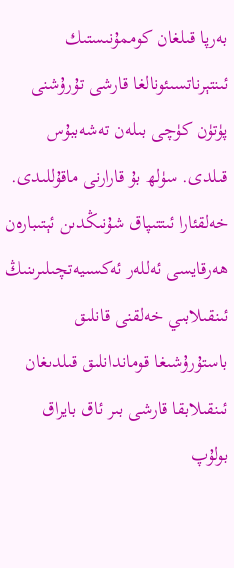بەرپا قىلغان كوممۇنىستىك ئىنتېرناتسىئونالغا قارشى تۇرۇشنى پۈتۈن كۈچى بىلەن تەشەببۇس قىلدى. سۈلھ بۇ قارارنى ماقۇللىدى. خەلقئارا ئىتتىپاق شۇنىڭدىن ئېتىبارەن ھەرقايسى ئەللەر ئەكسىيەتچىلىرىنىڭ ئىنقىلابىي خەلقنى قانلىق باستۇرۇشىغا قوماندانلىق قىلدىغان ئىنقىلابقا قارشى بىر ئاق بايراق بولۇپ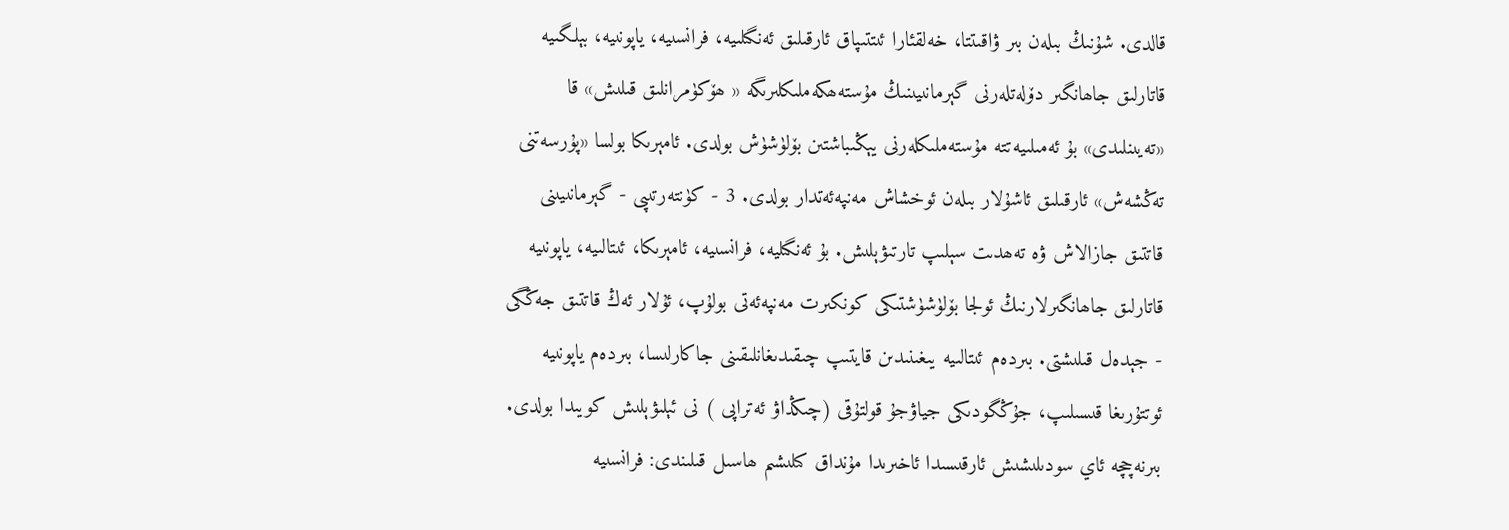قالدى. شۇنىڭ بىلەن بىر ۋاقىتتا، خەلقئارا ئىتتىپاق ئارقىلىق ئەنگىلىيە، فرانسىيە، ياپونىيە، بېلگىيە قاتارلىق جاھانگىر دۆلەتلەرنى گېرمانىيىنىڭ مۇستەھكەملىكلىرىگە « ھۆكۈمرانلىق قىلىش» قا «تەيىنلىدى» بۇ ئەمىلىيەتتە مۇستەملىكلەرنى يېڭىباشتىن بۆلۈشۈش بولدى. ئامېرىكا بولسا «پۇرسەتنى تەڭشەش» ئارقىلىق ئاشۇلار بىلەن ئوخشاش مەنپەئەتدار بولدى. 3 - كۈنتەرتىپى - گېرمانىيىنى قاتتىق جازالاش ۋە تەھدىت سېلىپ تارتىۋېلىش. بۇ ئەنگىليە، فرانسىيە، ئامېرىكا، ئىتالىيە، ياپونىيە قاتارلىق جاھانگىرلارنىڭ ئولجا بۆلۈشۈشتىكى كونكىرت مەنپەئەتى بولۇپ، ئۇلار ئەڭ قاتتىق جەڭگى - جېدەل قىلىشتى. بىردەم ئىتالىيە يىغىنىدىن قايتىپ چىقىدىغانلىقىنى جاكارلىسا، بىردەم ياپونىيە ئوتتۇرىغا قىسىلىپ، جۇڭگودىكى جياۋجۇ قولتۇقى (چىڭداۋ ئەتراپى ) نى ئېلىۋېلىش كويىدا بولدى. بىرنەچچە ئاي سودىلىشىش ئارقىسىدا ئاخىرىدا مۇنداق كىلىشىم ھاسىل قىلىندى: فرانسىيە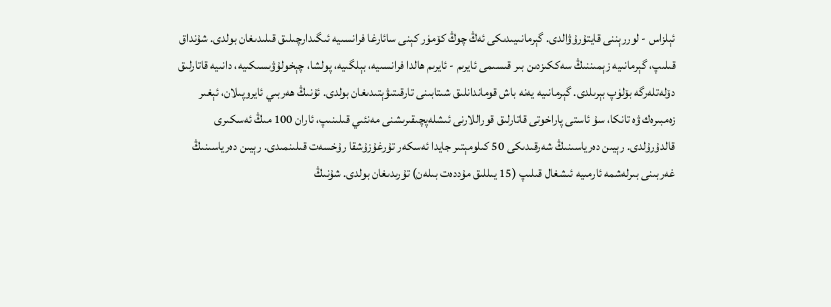ئېلزاس - لوررېننى قايتۇرۇۋالدى. گېرمانىيىدىكى ئەڭ چوڭ كۆمۈر كېنى سائارغا فرانسىيە ئىگىدارچىلىق قىلىدىغان بولدى. شۇنداق قىلىپ، گېرمانىيە زېمىننىڭ سەككىزدىن بىر قىسىمى ئايرىم - ئايرىم ھالدا فرانسىيە، بېلگىيە، پولشا، چېخولۇۋىسىكىيە، دانىيە قاتارلىق دۆلەتلەرگە بۆلۈپ بېرىلدى. گېرمانىيە يەنە باش قوماندانلىق شىتابىنى تارقىتىۋېتىدىغان بولدى. ئۇنىڭ ھەربىي ئايروپىلان، ئېغىر زەمبىرەك ۋە تانكا، سۇ ئاستى پاراخوتى قاتارلىق قوراللارنى ئىشلەپچىقىرىشنى مەنئىي قىلىنىپ، ئاران 100 مىڭ ئەسكىرى قالدۇرۇلدى. رېيىن دەرياسىنىڭ شەرقىدىكى 50 كىلومېتىر جايدا ئەسكەر تۇرغۇزۇشقا رۇخسەت قىلىنمىدى. رېيىن دەرياسىنىڭ غەربىنى بىرلەشمە ئارمىيە ئىشغال قىلىپ (15 يىللىق مۇددەت بىلەن) تۇرىدىغان بولدى. شۇنىڭ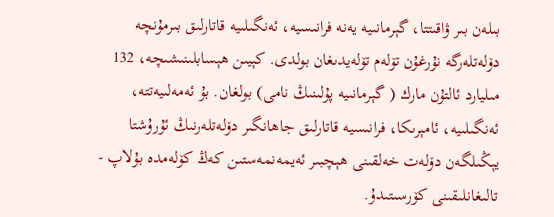بىلەن بىر ۋاقىتتا، گېرمانىيە يەنە فرانىسيە، ئەنگىلىيە قاتارلىق بىرمۇنچە دۆلەتلەرگە نۇرغۇن تۆلەم تۆلەيدىغان بولدى. كېيىن ھېسابلىنىشىچە، 132 مىليارد ئالتۇن مارك ( گېرمانىيە پۇلىنىڭ نامى) بولغان. بۇ ئەمەلىيەتتە، ئەنگىلىيە، ئامېرىكا، فرانىسيە قاتارلىق جاھانگىر دۆلەتلەرنىڭ ئۇرۇشتا يېڭىلگەن دۆلەت خەلقىنى ھېچبىر ئەيمەنمەستىن كەڭ كۆلەمدە بۇلاپ - تالىغانلىقىنى كۆرسىتىدۇ.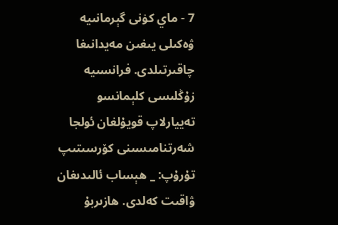7 - ماي كۈنى گېرمانىيە ۋەكىلى يىغىن مەيدانىغا چاقىرتىلدى. فرانسىيە زۇڭلىسى كلېمانسو تەييارلاپ قويۇلغان ئولجا شەرتنامىسىنى كۆرسىتىپ تۇرۇپ: _ ھېساب ئالىدىغان ۋاقىت كەلدى. ھازىربۇ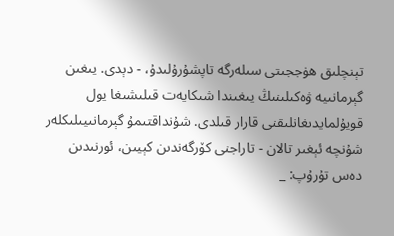تېنچلىق ھۈججىتى سىلەرگە تاپشۇرۇلىدۇ، - دېدى. يىغىن گېرمانىيە ۋەكىلىنىڭ يىغىندا شىكايەت قىلىشىغا يول قويۇلمايدىغانلىقنى قارار قىلدى. شۇنداقتىمۇ گېرمانىيىلىكلەر شۇنچە ئېغىر تالان - تاراجنى كۆرگەندىن كېيىن، ئورنىدىن دەس تۇرۇپ: _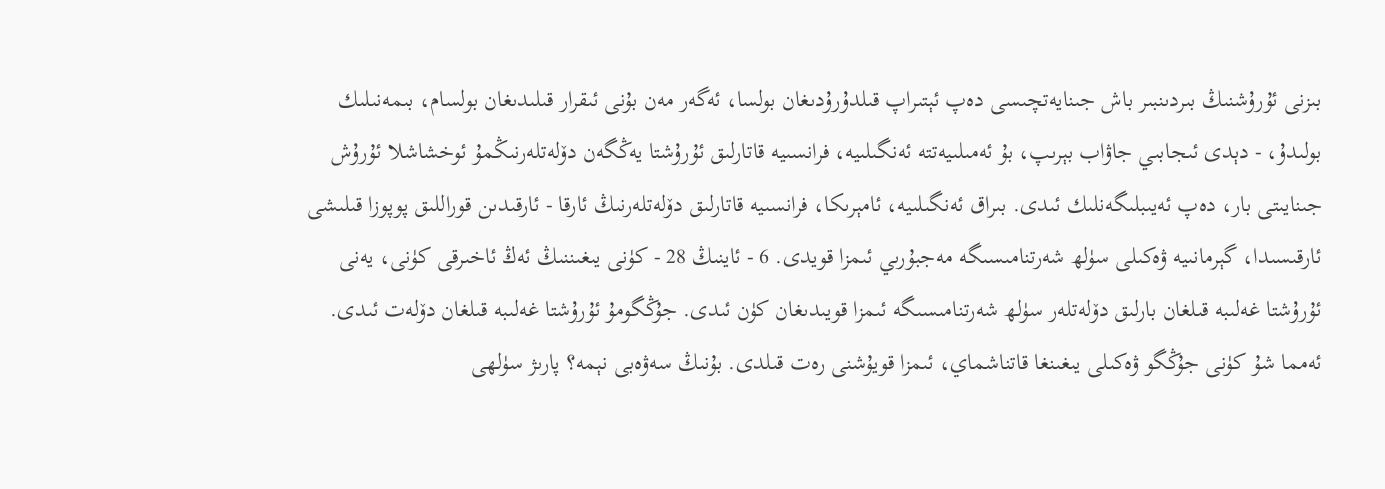بىزنى ئۇرۇشنىڭ بىردىنبىر باش جىنايەتچىسى دەپ ئېتىراپ قىلدۇرۇدىغان بولسا، ئەگەر مەن بۇنى ئىقرار قىلىدىغان بولسام، بىمەنىلىك بولىدۇ، - دېدى ئىجابىي جاۋاب بېرىپ، بۇ ئەمىلىيەتتە ئەنگىلىيە، فرانسىيە قاتارلىق ئۇرۇشتا يەڭگەن دۆلەتلەرنىڭمۇ ئوخشاشلا ئۇرۇش جىنايىتى بار، دەپ ئەيىبلىگەنلىك ئىدى. بىراق ئەنگىلىيە، ئامېرىكا، فرانسىيە قاتارلىق دۆلەتلەرنىڭ ئارقا - ئارقىدىن قوراللىق پوپوزا قىلىشى ئارقىسىدا، گېرمانىيە ۋەكىلى سۈلھ شەرتنامىسىگە مەجبۇرىي ئىمزا قويدى. 6 - ئاينىڭ 28 - كۈنى يىغىننىڭ ئەڭ ئاخىرقى كۈنى، يەنى ئۇرۇشتا غەلىبە قىلغان بارلىق دۆلەتلەر سۈلھ شەرتنامىسىگە ئىمزا قويىدىغان كۈن ئىدى. جۇڭگومۇ ئۇرۇشتا غەلىبە قىلغان دۆلەت ئىدى. ئەمما شۇ كۈنى جۇڭگو ۋەكىلى يىغىنغا قاتناشماي، ئىمزا قويۇشنى رەت قىلدى. بۇنىڭ سەۋەبى نېمە؟ پارىژ سۈلھى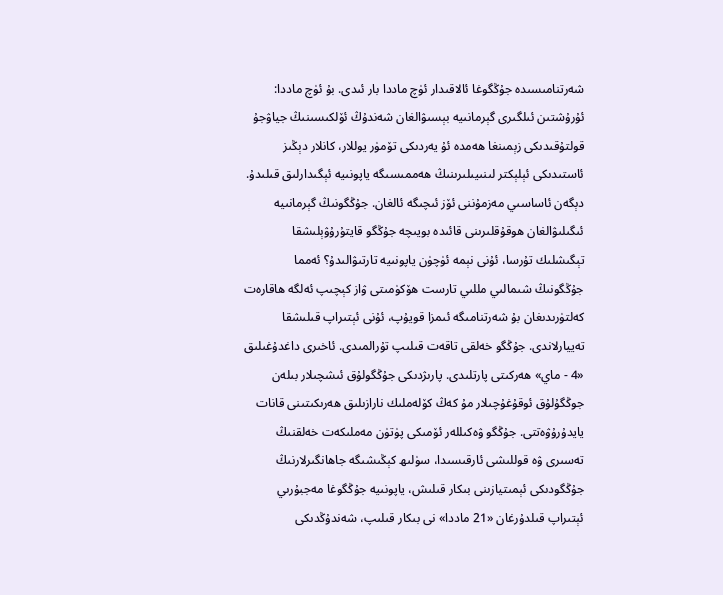شەرتنامىسىدە جۇڭگوغا ئالاقىدار ئۈچ ماددا بار ئىدى. بۇ ئۈچ ماددا: ئۇرۇشتىن ئىلگىرى گېرمانىيە بېسىۋالغان شەندۇڭ ئۆلكىسىنىڭ جياۋجۇ قولتۇقىدىكى زېمىنغا ھەمدە ئۇ يەردىكى تۆمۈر يوللار، كانلار دېڭىز ئاستىدىكى ئېلېكتر لىنىيىلىرىنىڭ ھەممىسىگە ياپونىيە ئېگىدارلىق قىلىدۇ. دېگەن ئاساسىي مەزمۇننى ئۆز ئىچىگە ئالغان. جۇڭگونىڭ گېرمانىيە ئىگىلىۋالغان ھوقۇقلىرىنى قائىدە بويىچە جۇڭگو قايتۇرۇۋېلىشقا تېگىشلىك تۇرسا، ئۇنى نېمە ئۈچۈن ياپونىيە تارتىۋالىدۇ؟ ئەمما جۇڭگونىڭ شىمالىي مللىي تارست ھۆكۈمىتى ۋاز كېچىپ ئەلگە ھاقارەت كەلتۈرىدىغان بۇ شەرتنامىگە ئىمزا قويۇپ، ئۇنى ئېتىراپ قىلىشقا تەييارلاندى. جۇڭگو خەلقى تاقەت قىلىپ تۇرالمىدى. ئاخىرى داغدۇغىلىق «4 - ماي» ھەركىتى پارتلىدى. پارىژدىكى جۇڭگولۇق ئىشچىلار بىلەن جوڭگۇلۇق ئوقۇغۇچىلار مۇ كەڭ كۆلەملىك نارازىلىق ھەرىكىتىنى قانات يايدۇرۇۋەتتى. جۇڭگو ۋەكىللەر ئۆمىكى پۈتۈن مەملىكەت خەلقنىڭ تەسىرى ۋە قوللىشى ئارقىسىدا، سۈلىھ كېڭىشىگە جاھانگىرلارنىڭ جۇڭگودىكى ئېمىتيازىنى بىكار قىلىش، ياپونىيە جۇڭگوغا مەجبۇرىي ئېتىراپ قىلدۇرغان «21 ماددا» نى بىكار قىلىپ، شەندۇڭدىكى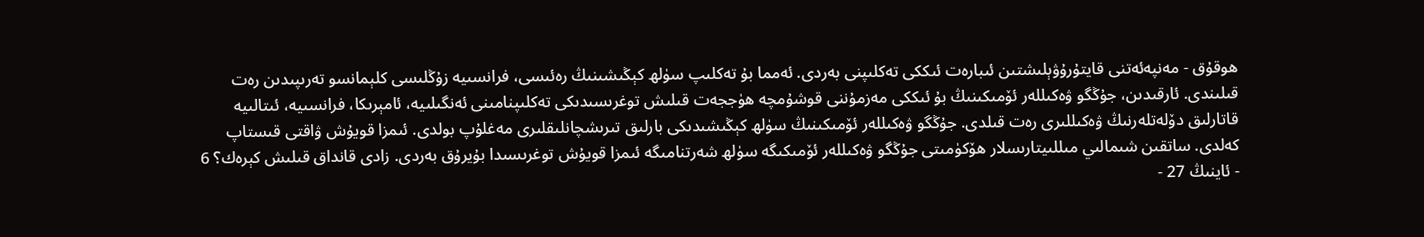ھوقۇق - مەنپەئەتنى قايتۇرۇۋېلىشتىن ئىبارەت ئىككى تەكلىپنى بەردى. ئەمما بۇ تەكلىپ سۈلھ كېڭىشىنىڭ رەئىسى، فرانسىيە زۇڭلىسى كلېمانسو تەرىپىدىن رەت قىلىندى. ئارقىدىن، جۇڭگو ۋەكىللەر ئۆمىكىنىڭ بۇ ئىككى مەزمۇننى قوشۇمچە ھۈججەت قىلىش توغرىسىدىكى تەكلىپنامىنى ئەنگىلىيە، ئامېرىكا، فرانسىيە، ئىتالىيە قاتارلىق دۆلەتلەرنىڭ ۋەكىللىرى رەت قىلدى. جۇڭگو ۋەكىللەر ئۆمىكىنىڭ سۈلھ كېڭىشىدىكى بارلىق تىرىشچانلىقلىرى مەغلۇپ بولدى. ئىمزا قويۇش ۋاقتى قىستاپ كەلدى. ساتقىن شىمالىي مىللىيتارىسلار ھۆكۈمىتى جۇڭگو ۋەكىللەر ئۆمىكىگە سۈلھ شەرتنامىگە ئىمزا قويۇش توغرىسىدا بۇيرۇق بەردى. زادى قانداق قىلىش كېرەك؟ 6 - ئاينىڭ 27 -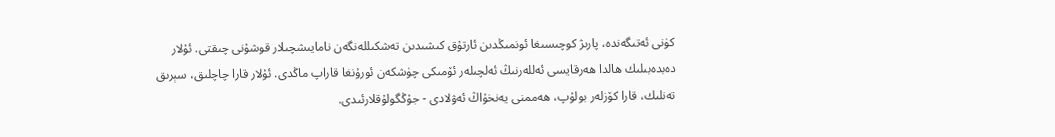كۈنى ئەتىگەندە، پارىژ كوچىسىغا ئونمىڭدىن ئارتۇق كىشىدىن تەشكىللەنگەن نامايىشچىلار قوشۇنى چىقتى. ئۇلار دەبدەبىلىك ھالدا ھەرقايسى ئەللەرنىڭ ئەلچىلەر ئۆمىكى چۈشكەن ئورۇنغا قاراپ ماڭدى. ئۇلار قارا چاچلىق، سېرىق تەنلىك، قارا كۆزلەر بولۇپ، ھەممنى يەنخۇاڭ ئەۋلادى - جۇڭگولۇقلارئىدى.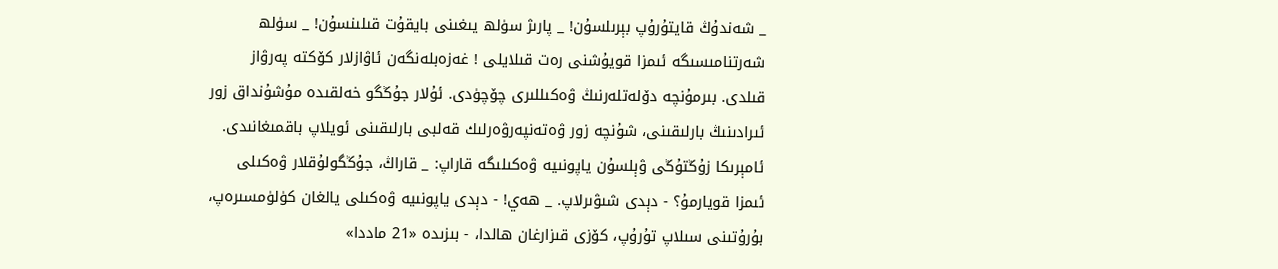_ شەندۇڭ قايتۇرۇپ بېرىلسۇن! _ پارىژ سۈلھ يىغىنى بايقۇت قىلىنسۇن! _ سۈلھ شەرتنامىسىگە ئىمزا قويۇشنى رەت قىلايلى ! غەزەبلەنگەن ئاۋازلار كۆكتە پەرۋاز قىلدى. بىرمۇنچە دۆلەتلەرنىڭ ۋەكىللىرى چۆچۈدى. ئۇلار جۇڭگو خەلقىدە مۇشۇنداق زور ئىرادىنىڭ بارلىقىنى، شۇنچە زور ۋەتەنپەرۋەرلىك قەلبى بارلىقىنى ئويلاپ باقمىغانىدى. ئامېرىكا زۇڭتۇڭى ۋېلسۇن ياپونىيە ۋەكىلىگە قاراپ: _ قاراڭ، جۇڭگولۇقلار ۋەكىلى ئىمزا قويارمۇ؟ - دېدى شىۋىرلاپ. _ ھەي! - دېدى ياپونىيە ۋەكىلى يالغان كۈلۈمسىرەپ، بۇرۇتىنى سىلاپ تۇرۇپ، كۆزى قىزارغان ھالدا، - بىزىدە «21 ماددا»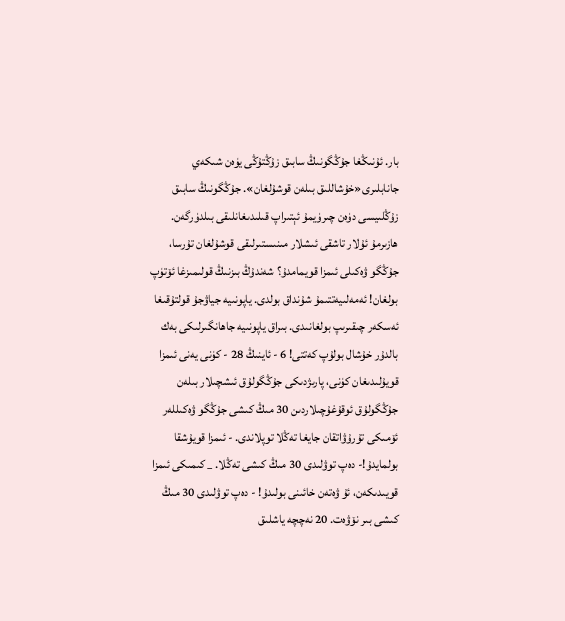بار. ئۇنىڭغا جۇڭگونىڭ سابىق زۇڭتۇڭى يۈەن شىكەي جانابلىرى«خۇشاللىق بىلەن قوشۇلغان». جۇڭگونىڭ سابىق زۇڭلىيسى دۈەن چىرۈيمۇ ئېتىراپ قىلىدىغانلىقى بىلدۈرگەن. ھازىرمۇ ئۇلار تاشقى ئىشلار مىنىستىرلىقى قوشۇلغان تۇرسا، جۇڭگو ۋەكىلى ئىمزا قويمامدۇ؟ شەندۇڭ بىزنىڭ قولىمىزغا ئۆتۈپ بولغان! ئەمەلىيەتتىمۇ شۇنداق بولدى. ياپونىيە جياۋجۇ قولتۇقىغا ئەسكەر چىقىرىپ بولغانىدى. بىراق ياپونىيە جاھانگىرلىكى بەك بالدۇر خۇشال بولۇپ كەتتى! 6 - ئاينىڭ 28 - كۈنى يەنى ئىمزا قويۇلىدىغان كۈنى، پارىژدىكى جۇڭگولۇق ئىشچىلار بىلەن جۇڭگولۇق ئوقۇغۇچىلاردىن 30 مىڭ كىشى جۇڭگو ۋەكىللەر ئۆمىكى تۇرۇۋاتقان جايغا تەڭلا توپلاندى. - ئىمزا قويۇشقا بولمايدۇ!- دەپ توۋلىدى 30 مىڭ كىشى تەڭلا. _ كىمىكى ئىمزا قويىدىكەن، ئۇ ۋەتەن خائىنى بولىدۇ! - دەپ توۋلىدى 30 مىڭ كىشى بىر نۆۋەت. 20 نەچچە ياشلىق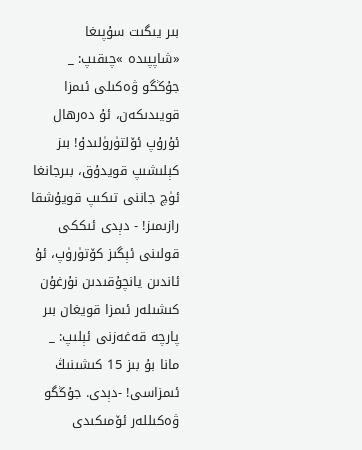بىر يىگىت سۇپىغا «شاپپىدە »چىقىپ: _ جۇڭگو ۋەكىلى ئىمزا قويىدىكەن، ئۇ دەرھال ئۇرۇپ ئۆلتۈرۈلىدۇ! بىز كېلىشىپ قويدۇق، بىرجانغا ئۈچ جاننى تىكىپ قويۇشقا رازىمىز! - دېدى ئىككى قولىنى ئېگىز كۆتۈرۈپ، ئۇ ئاندىن يانچۇقىدىن نۇرغۇن كىشىلەر ئىمزا قويغان بىر پارچە قەغەزنى ئېلىپ: _ مانا بۇ بىز 15 كىشىنىڭ ئىمزاسى! -دېدى. جۇڭگو ۋەكىللەر ئۆمىكىدى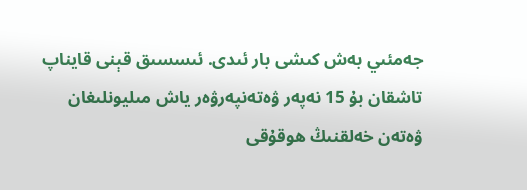جەمئىي بەش كىشى بار ئىدى. ئىسسىق قېنى قايناپ تاشقان بۇ 15 نەپەر ۋەتەنپەرۋەر ياش مىليونلىغان ۋەتەن خەلقنىڭ ھوقۇقى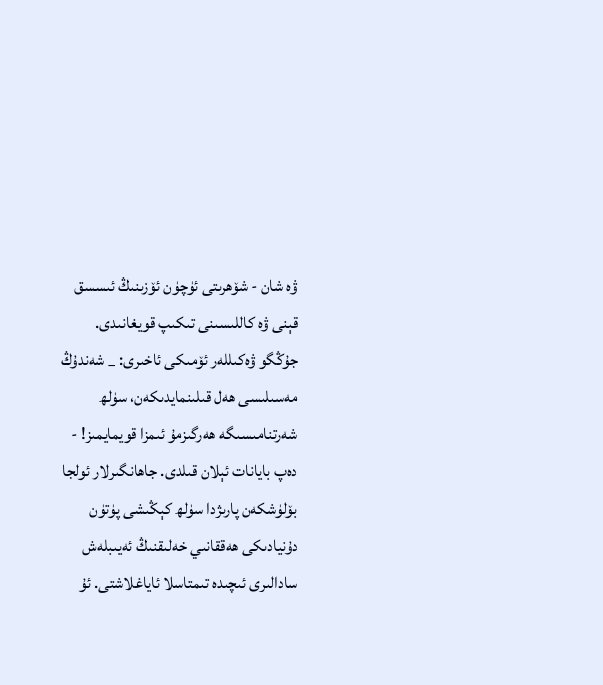ۋە شان - شۆھرىتى ئۈچۈن ئۆزىنىڭ ئىسسق قېنى ۋە كاللىسىنى تىكىپ قويغانىدى. جۇڭگو ۋەكىللەر ئۆمىكى ئاخىرى: _ شەندۇڭ مەسىلىسى ھەل قىلىنمايدىكەن، سۈلھ شەرتنامىسىگە ھەرگىزمۇ ئىمزا قويمايمىز! - دەپ بايانات ئېلان قىلدى. جاھانگىرلار ئولجا بۆلۈشكەن پارىژدا سۈلھ كېڭىشى پۈتۈن دۇنيادىكى ھەققانىي خەلىقنىڭ ئەيىبلەش سادالىرى ئىچىدە تىمتاسلا ئاياغلاشتى. ئۇ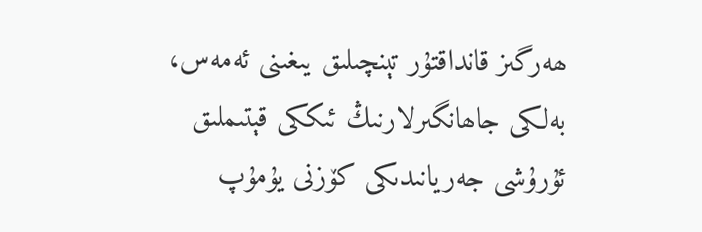ھەرگىز قانداقتۇر تېنچىلىق يىغىنى ئەمەس، بەلكى جاھانگىرلارنىڭ ئىككى قېتىملىق ئۇرۇشى جەريانىدىكى كۆزنى يۇمۇپ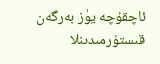ئاچقۇچە يۈز بەرگەن قىستۇرمىدىنلا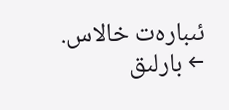ئىبارەت خالاس.
← بارلىق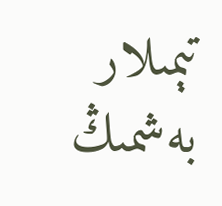تېمىلار بەشمىڭ